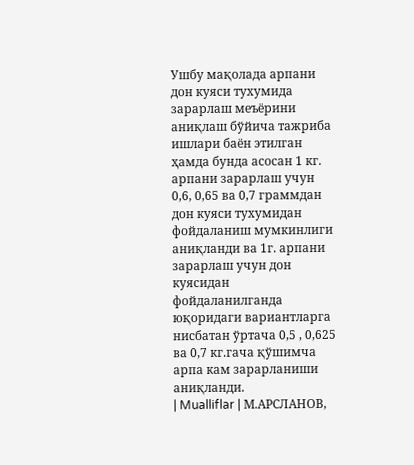Ушбу мақолада арпани дон куяси тухумида зарарлаш меъёрини аниқлаш бўйича тажриба ишлари баён этилган ҳамда бунда асосан 1 кг. арпани зарарлаш учун 0,6, 0,65 ва 0,7 граммдан дон куяси тухумидан фойдаланиш мумкинлиги аниқланди ва 1г. арпани зарарлаш учун дон куясидан фойдаланилганда юқоридаги вариантларга нисбатан ўртача 0,5 , 0,625 ва 0,7 кг.гача қўшимча арпа кам зарарланиши аниқланди.
| Mualliflar | М.АРСЛАНОВ,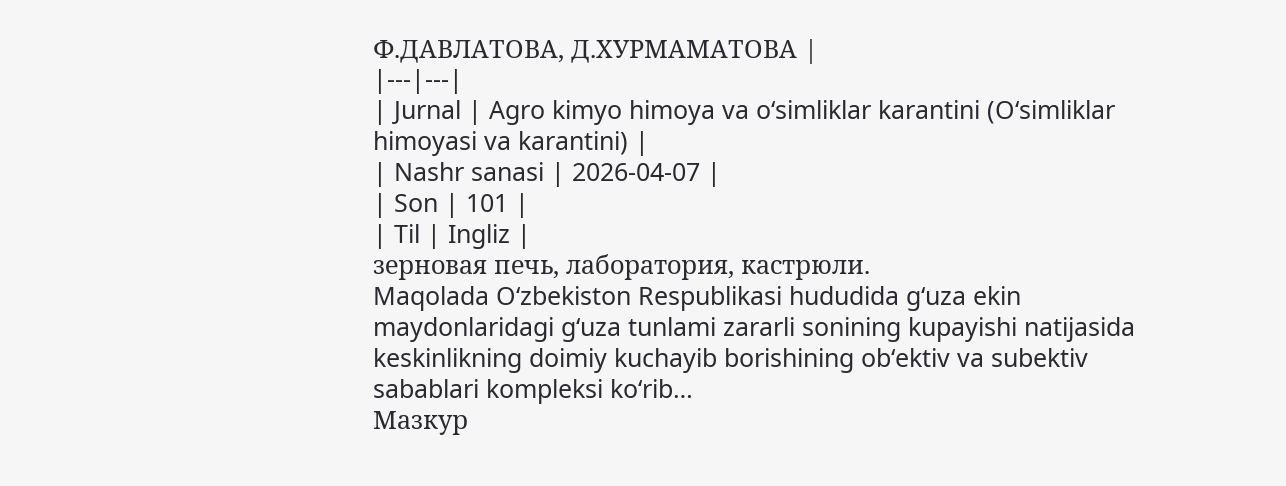Ф.ДАВЛАТОВА, Д.ХУРМАМАТОВА |
|---|---|
| Jurnal | Agro kimyo himoya va o‘simliklar karantini (O‘simliklar himoyasi va karantini) |
| Nashr sanasi | 2026-04-07 |
| Son | 101 |
| Til | Ingliz |
зерновая печь, лаборатория, кастрюли.
Maqolada O‘zbekiston Respublikasi hududida g‘uza ekin maydonlaridagi g‘uza tunlami zararli sonining kupayishi natijasida keskinlikning doimiy kuchayib borishining ob‘ektiv va subektiv sabablari kompleksi ko‘rib…
Мазкур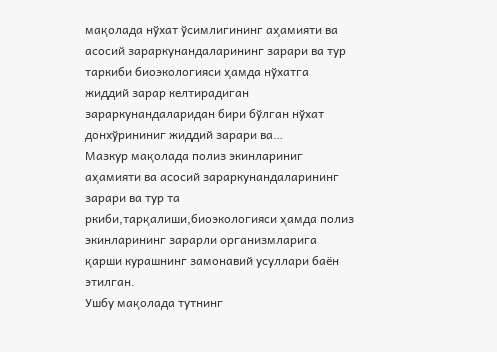мақолада нўхат ўсимлигининг аҳамияти ва асосий зараркунандаларининг зарари ва тур таркиби биоэкологияси ҳамда нўхатга жиддий зарар келтирадиган зараркунандаларидан бири бўлган нўхат донхўрининиг жиддий зарари ва…
Мазкур мақолада полиз экинлариниг аҳамияти ва асосий зараркунандаларининг зарари ва тур та ркиби,тарқалиши,биоэкологияси ҳамда полиз экинларининг зарарли организмларига қарши курашнинг замонавий усуллари баён этилган.
Ушбу мақолада тутнинг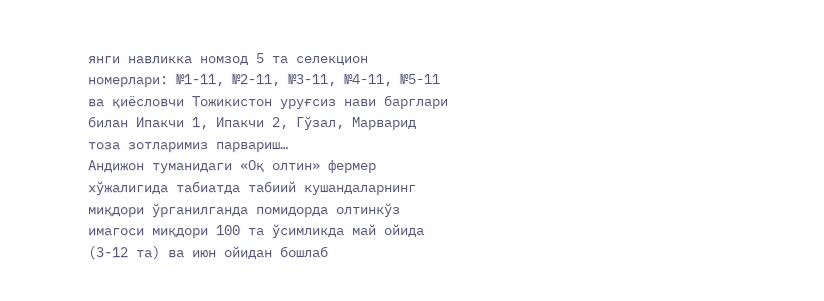янги навликка номзод 5 та селекцион номерлари: №1-11, №2-11, №3-11, №4-11, №5-11 ва қиёсловчи Тожикистон уруғсиз нави барглари билан Ипакчи 1, Ипакчи 2, Гўзал, Марварид тоза зотларимиз парвариш…
Андижон туманидаги «Оқ олтин» фермер хўжалигида табиатда табиий кушандаларнинг миқдори ўрганилганда помидорда олтинкўз имагоси миқдори 100 та ўсимликда май ойида (3-12 та) ва июн ойидан бошлаб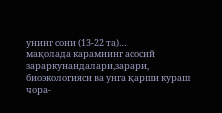унинг сони (13-22 та)…
мақолада карамнинг асосий зараркунандалари,зарари, биоэкологияси ва унга қарши кураш чора-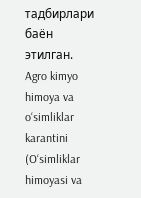тадбирлари баён этилган.
Agro kimyo himoya va o‘simliklar karantini (O‘simliklar himoyasi va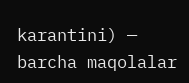karantini) — barcha maqolalar